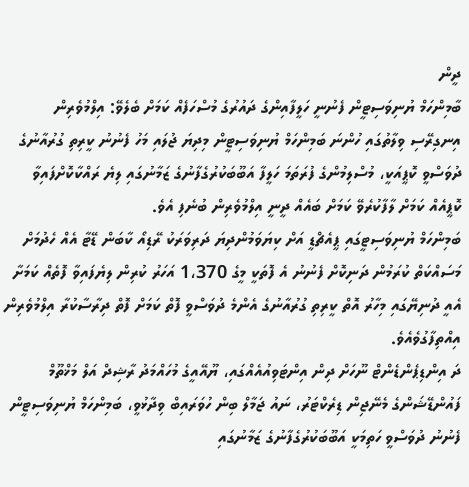ދީން
ބާމިންހަމް ޔުނިވަސިޓީން ފެނުނީ ހަލީފާއިންގެ ދައުރުގެ މުސްހަފެއް ކަމަށް ބެލެވޭ: އިލްމުވެރިން
އިނގިރޭސި ވިލާތުގައި ހުންނަ ބަމިންހަމް ޔުނިވަސިޓީން މިދިޔަ ޖުލައި މަހު ފެނުނު ކީރިތި ގުރުއާނުގެ ދުވަސްވީ ކޮޕީއަކީ، މުސްލިމުންގެ ފުރަތަމަ ހަލީފާ އަބޫބަކުރުގެފާނުގެ ޒަމާނުގައި ލިޔެ ރައްކާކޮށްފައިވާ ކޮޕީއެއް ކަމަށް ލާފާކުރެވޭ ކަމަށް ބައެއް ދީނީ އިލްމުވެރިން ބުނެފި އެވެ.
ބަމިންހަމް ޔުނިވަސިޓީގައި ޕީއެޗްޑީ އަށް ކިޔަވަމުންދިޔަ ދަރިވަރަކު ރޭޑިއޯ ކާބަން ޑޭޓާ އެއް ހެދުމަށް މަސައްކަތް ކުރަމުން ދަނިކޮށް ފެނުނު އެ ފޮތަކީ މީގެ 1،370 އަހަރު ކުރިން ލިޔެފައިވާ ފޮތެއް ކަމަށާ އެއީ ދުނިޔޭގައި މިހާރު އޮތް ކީރިތި ގުރުއާނުގެ އެންމެ ދުވަސްވީ ފޮތް ކަމަށް ފޮތް ދިރާސާކުރާ އިލްމުވެރިން އިއްތިފާގުވެއެވެ.
ދަ އިންޑިޕެންޑެންޓް ނޫހަށް ދިން އިންޓަވިއުއެއްގައި، ޔޫއޭއީގެ މުހައްމަދު ރާޝިދް އަލް މަޚްތޫމް ފައުންޑޭޝަންގެ މެނޭޖިން ޑިރެކްޓަރު، ނައު ޖަމާލް ބިން ހުވަރައިބް ވިދާޅުވީ، ބަމިންހަމް ޔުނިވަސިޓީން ފެނުނު ދުވަސްވީ ހަތިމަކީ އަބޫބަކުރުގެފާނުގެ ޒަމާނުގައި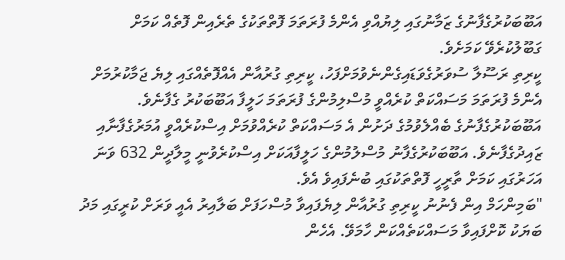އަބޫބަކުރުގެފާނުގެ ޒަމާނުގައި ލިޔުއްވި އެންމެ ފުރަތަމަ ފޮތްތަކުގެ ތެރެއިން ފޮތެއް ކަމަށް ގަބޫލުކުރެވޭ ކަމަށެވެ.
ކީރިތި ރަސޫލާ ސުވަރުގެވަޑައިގެންނެވުމަށްފަހު، ކީރިތި ގުރުއާން އެއްފޮތެއްގައި ލިޔެ ޖަމާކުރުމަށް އެންމެ ފުރަތަމަ މަސައްކަތް ކުރެއްވީ މުސްލިމުންގެ ފުރަތަމަ ހަލީފާ އަބޫބަކުރު ގެފާނެވެ. އަބޫބަކުރުގެފާނުގެ ބެއްލެވުމުގެ ދަށުން އެ މަސައްކަތް ކުރެއްވުމަށް އިސްކުރެއްވީ އުމަރުގެފާނާއި ޒައިދުގެފާނެވެ. އަބޫބަކުރުގެފާނު މުސްލުމުންގެ ހަލީފާއަކަށް އިސްކުރެވުނީ މީލާދީން 632 ވަނަ އަހަރުގައި ކަމަށް ތާރީހީ ފޮތްތަކުގައި ބުނެފައިވެ އެވެ.
"ބަމިންހަމް އިން ފެނުނު ކީރިތި ގުރުއާން ލިޔެފައިވާ މުސްހަފަށް ބަލާއިރު އެއީ ވަރަށް ކުރީގައި މަދު ބަޔަކު ކޮށްފައިވާ މަސައްކަތެއްކަން ހާމަވޭ. އެހެން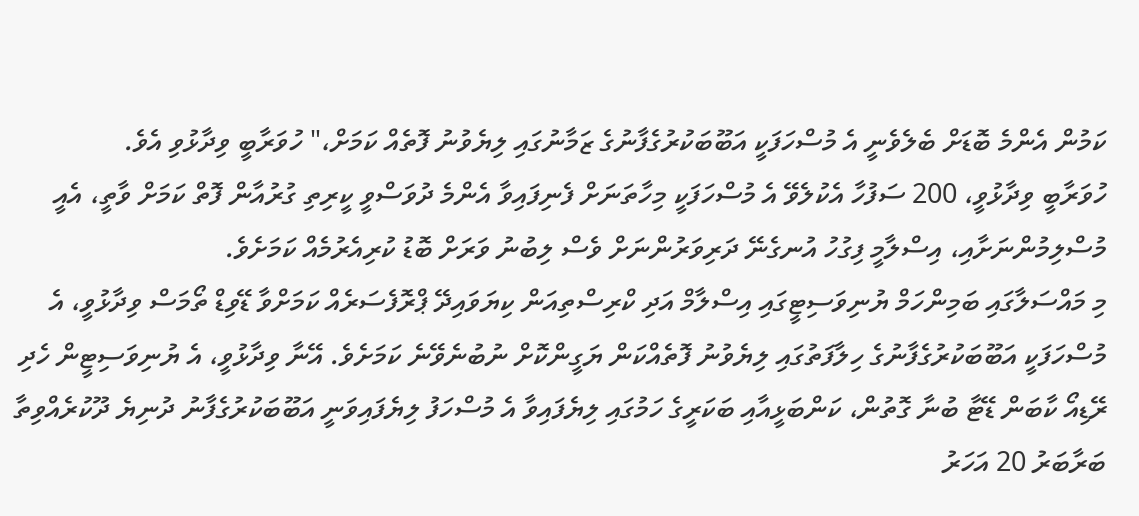ކަމުން އެންމެ ބޮޑަށް ބެލެވެނީ އެ މުސްހަފަކީ އަބޫބަކުރުގެފާނުގެ ޒަމާނުގައި ލިޔެވުނު ފޮތެއް ކަމަށް،" ހުވަރާބީ ވިދާޅުވި އެވެ.
ހުވަރާބީ ވިދާޅުވީ، 200 ސަފުހާ އެކުލެވޭ އެ މުސްހަފަކީ މިހާތަނަށް ފެނިފައިވާ އެންމެ ދުވަސްވީ ކީރިތި ގުރުއާން ފޮތް ކަމަށް ވާތީ، އެއީ މުސްލިމުންނަށާއި، އިސްލާމީ ފިގުހު އުނގެނޭ ދަރިވަރުންނަށް ވެސް ލިބުނު ވަރަށް ބޮޑު ކުރިއެރުމެއް ކަމަށެވެ.
މި މައްސަލާގައި ބަމިންހަމް ޔުނިވަސިޓީގައި އިސްލާމް އަދި ކްރިސްތިއަން ކިޔަވައިދޭ ޕްރޮފެސަރެއް ކަމަށްވާ ޑޭވިޑް ތޯމަސް ވިދާޅުވީ، އެ މުސްހަފަކީ އަބޫބަކުރުގެފާނުގެ ހިލާފަތުގައި ލިޔެވުނު ފޮތެއްކަން ޔަގީންކޮށް ނުބުނެވޭނެ ކަމަށެވެ. އޭނާ ވިދާޅުވީ، އެ ޔުނިވަސިޓީން ހެދި ރޭޑިއޯ ކާބަން ޑޭޓާ ބުނާ ގޮތުން، ކަންބަޅީއާއި ބަކަރީގެ ހަމުގައި ލިޔެފައިވާ އެ މުސްހަފު ލިޔެފައިވަނީ އަބޫބަކުރުގެފާނު ދުނިޔެ ދޫކުރެއްވިތާ ބަރާބަރު 20 އަހަރު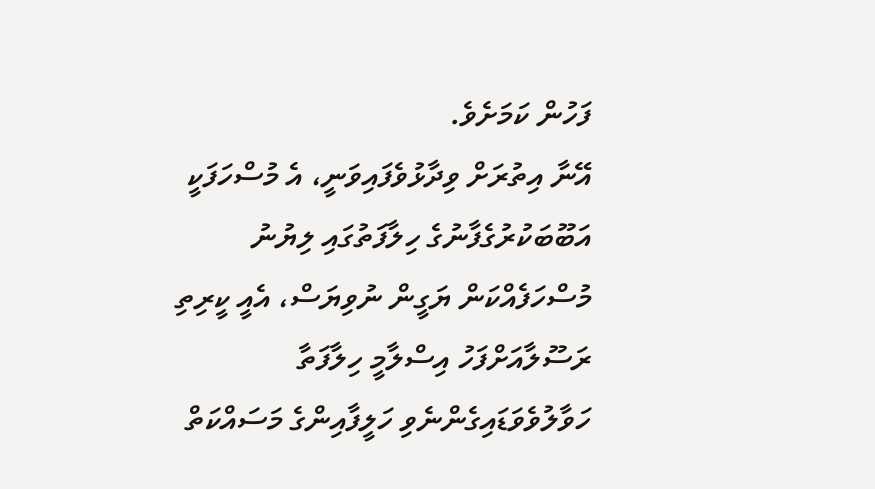ފަހުން ކަމަށެވެ.
އޭނާ އިތުރަށް ވިދާޅުވެފައިވަނީ، އެ މުސްހަފަކީ އަބޫބަކުރުގެފާނުގެ ހިލާފަތުގައި ލިޔުނު މުސްހަފެއްކަން ޔަގީން ނުވިޔަސް، އެއީ ކީރިތި ރަސޫލާއަށްފަހު އިސްލާމީ ހިލާފަތާ ހަވާލުވެވަޑައިގެންނެވި ހަލީފާއިންގެ މަސައްކަތް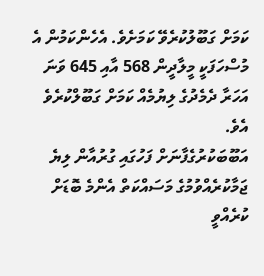ކަމަށް ގަބޫލުކުރެވޭ ކަމަށެވެ. އެހެންކަމުން އެ މުސްހަފަކީ މީލާދީން 568 އާއި 645 ވަނަ އަހަރާ ދެމެދުގެ ލިޔުމެއް ކަމަށް ގަބޫލްކުރެވެ އެވެ.
އަބޫބަކުރުގެފާނަށް ފަހުގައި ގުރުއާން ލިޔެ ޖަމާކުރެއްވުމުގެ މަސައްކަތް އެންމެ ބޮޑަށް ކުރެއްވީ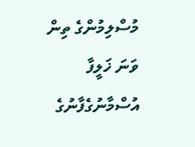މުސްލިމުންގެ ތިން ވަނަ ޚަލީފާ އުސްމާނުގެފާނުގެ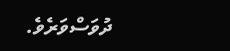ދުވަސްވަރެވެ.